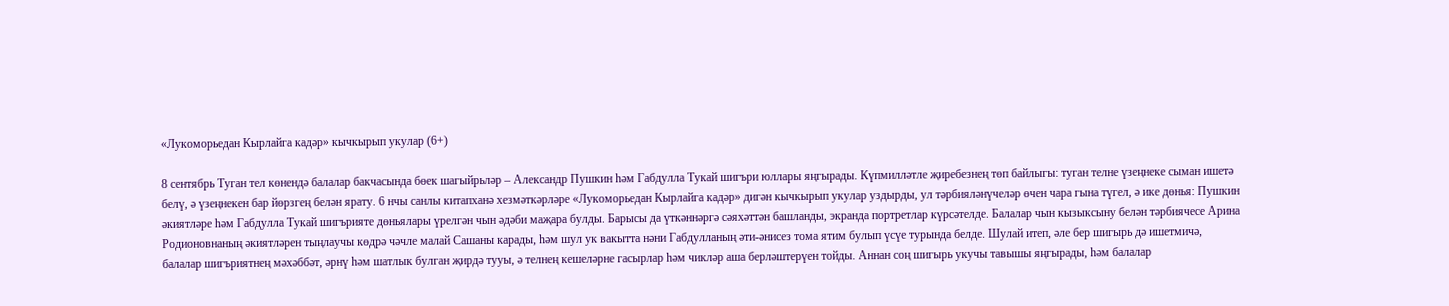«Лукоморьедан Кырлайга кадәр» кычкырып укулар (6+)

8 сентябрь Туган тел көнендә балалар бакчасында бөек шагыйрьләр – Александр Пушкин һәм Габдулла Тукай шигъри юллары яңгырады. Күпмилләтле җиребезнең төп байлыгы: туган телне үзеңнеке сыман ишетә белү, ә үзеңнекен бар йөрзгең белән ярату. 6 нчы санлы китапханә хезмәткәрләре «Лукоморьедан Кырлайга кадәр» дигән кычкырып укулар уздырды, ул тәрбияләнүчеләр өчен чара гына түгел, ә ике дөнья: Пушкин әкиятләре һәм Габдулла Тукай шигърияте дөньялары үрелгән чын әдәби маҗара булды. Барысы да үткәннәргә сәяхәттән башланды, экранда портретлар күрсәтелде. Балалар чын кызыксыну белән тәрбиячесе Арина Родионовнаның әкиятләрен тыңлаучы көдрә чәчле малай Сашаны карады, һәм шул ук вакытта нәни Габдулланың әти-әнисез тома ятим булып үсүе турында белде. Шулай итеп, әле бер шигырь дә ишетмичә, балалар шигъриятнең мәхәббәт, әрнү һәм шатлык булган җирдә тууы, ә телнең кешеләрне гасырлар һәм чикләр аша берләштерүен тойды. Аннан соң шигырь укучы тавышы яңгырады, һәм балалар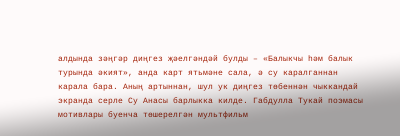алдында зәңгәр диңгез җәелгәндәй булды – «Балыкчы һәм балык турында әкият», анда карт ятьмәне сала, ә су каралганнан карала бара. Аның артыннан, шул ук диңгез төбеннән чыккандай экранда серле Су Анасы барлыкка килде. Габдулла Тукай поэмасы мотивлары буенча төшерелгән мультфильм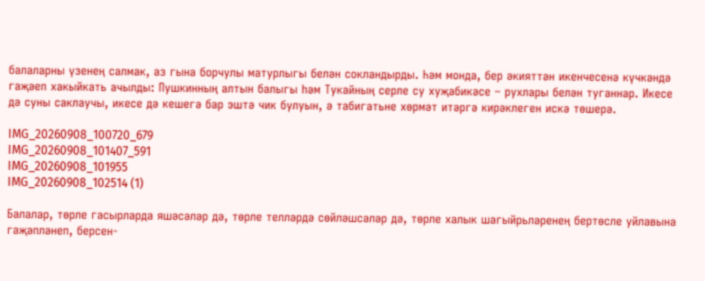балаларны үзенең салмак, аз гына борчулы матурлыгы белән сокландырды. Һәм монда, бер әкияттән икенчесенә күчкәндә гаҗәеп хакыйкать ачылды: Пушкинның алтын балыгы һәм Тукайның серле су хуҗабикәсе – рухлары белән туганнар. Икесе дә суны саклаучы, икесе дә кешегә бар эштә чик булуын, ә табигатьне хөрмәт итәргә кирәклеген искә төшерә.

IMG_20260908_100720_679
IMG_20260908_101407_591
IMG_20260908_101955
IMG_20260908_102514 (1)

Балалар, төрле гасырларда яшәсәләр дә, төрле телләрдә сөйләшсәләр дә, төрле халык шагыйрьләренең бертөсле уйлавына гаҗәпләнеп, берсен-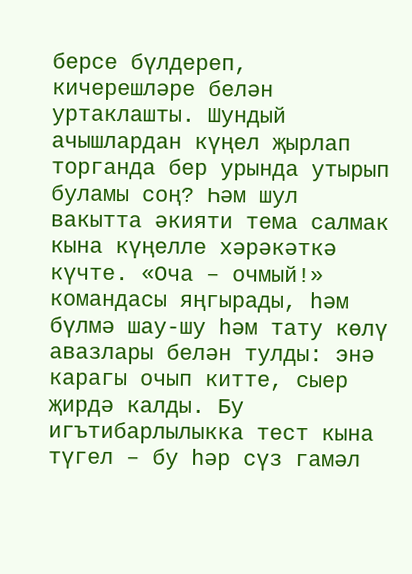берсе бүлдереп, кичерешләре белән уртаклашты. Шундый ачышлардан күңел җырлап торганда бер урында утырып буламы соң? Һәм шул вакытта әкияти тема салмак кына күңелле хәрәкәткә күчте. «Оча – очмый!» командасы яңгырады, һәм бүлмә шау-шу һәм тату көлү авазлары белән тулды: энә карагы очып китте, сыер җирдә калды. Бу игътибарлылыкка тест кына түгел – бу һәр сүз гамәл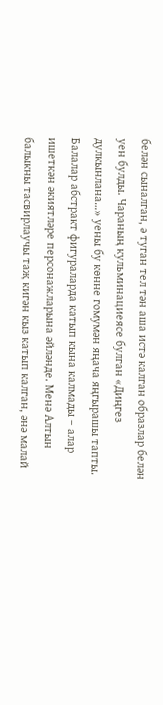белән сыналган, ә туган тел тән аша истә калган образлар белән уен булды. Чараның кульминациеясе булган «Диңгез дулкынлана…» уены бу көнне гомумән яңача яңгырашы тапты. Балалар абстракт фигураларда катып кына калмады – алар ишеткән әкиятләре персонажларына әйләнде. Менә Алтын балыкны тасвирлаучы таҗ кигән кыз катып калган, әнә малай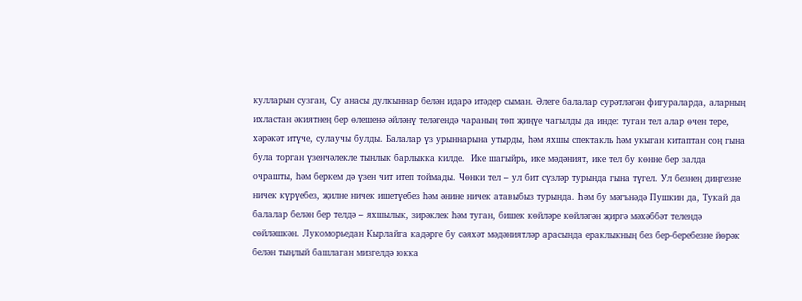кулларын сузган, Су анасы дулкыннар белән идарә итәдер сыман. Әлеге балалар сурәтләгән фигураларда, аларның ихластан әкиятнең бер өлешенә әйләнү теләгендә чараның төп җиңүе чагылды да инде: туган тел алар өчен тере, хәрәкәт итүче, сулаучы булды. Балалар үз урыннарына утырды, һәм яхшы спектакль һәм укыган китаптан соң гына була торган үзенчәлекле тынлык барлыкка килде.  Ике шагыйрь, ике мәдәният, ике тел бу көнне бер залда очрашты, һәм беркем дә үзен чит итеп тоймады. Чөнки тел – ул бит сүзләр турында гына түгел. Ул безнең диңгезне ничек күрүебез, җилне ничек ишетүебез һәм әнине ничек атавыбыз турында. Һәм бу мәгънәдә Пушкин да, Тукай да балалар белән бер телдә – яхшылык, зирәклек һәм туган, бишек көйләре көйләгән җиргә мәхәббәт телендә сөйләшкән. Лукоморьедан Кырлайга кадәрге бу сәяхәт мәдәниятләр арасында ераклыкның без бер-беребезне йөрәк белән тыңлый башлаган мизгелдә юкка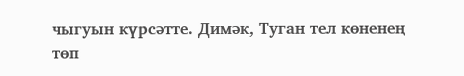чыгуын күрсәтте. Димәк, Туган тел көненең төп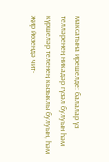максатына ирешелде: балалар үз телләренең никадәр гүзәл булуын һәм күршеләр теленең кызыклы булуын, һәм җир йөзендә чит-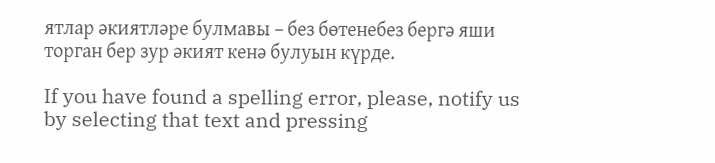ятлар әкиятләре булмавы – без бөтенебез бергә яши торган бер зур әкият кенә булуын күрде.

If you have found a spelling error, please, notify us by selecting that text and pressing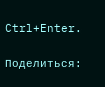Ctrl+Enter.

Поделиться: